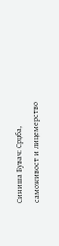Синиша Бувач: Срџба, саможивост и лицемерство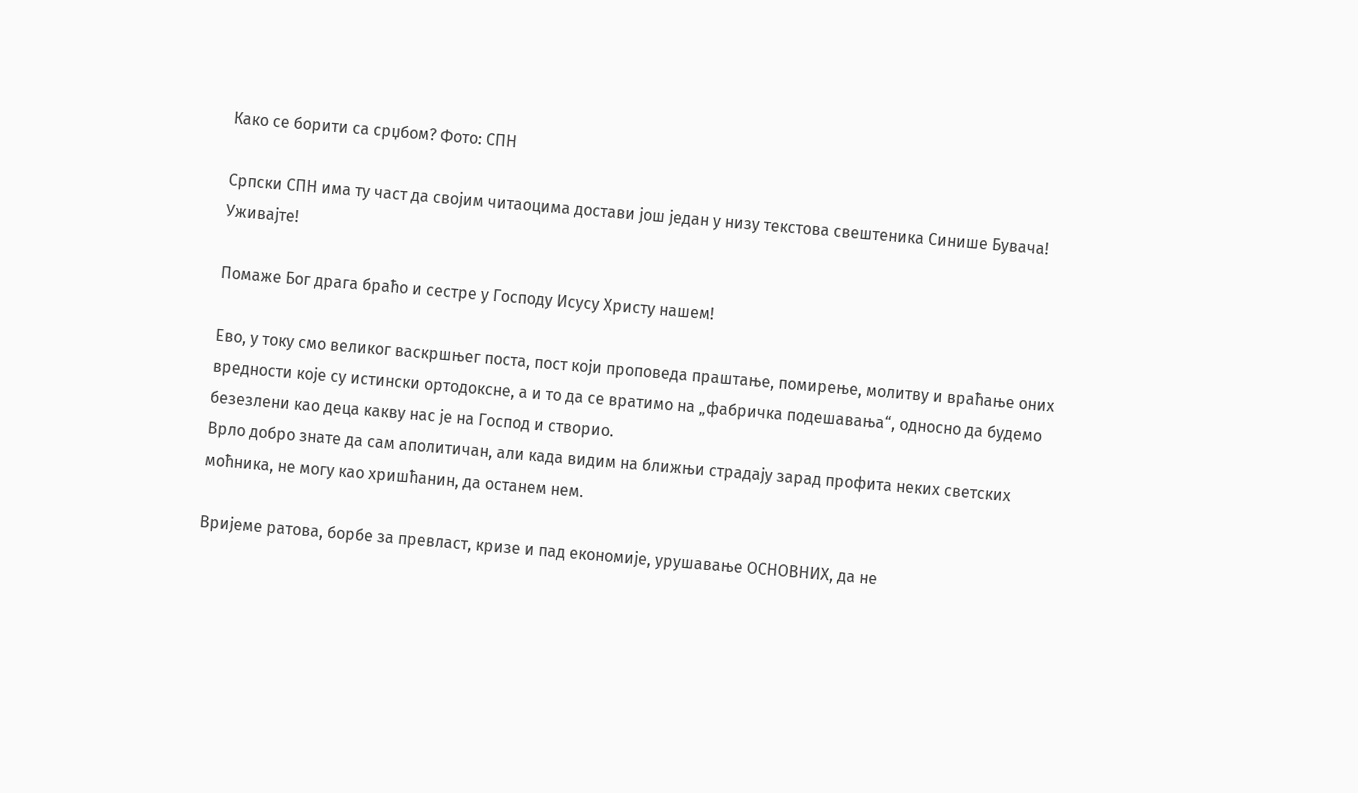Како се борити са срџбом? Фото: СПН

Српски СПН има ту част да својим читаоцима достави још један у низу текстова свештеника Синише Бувача! Уживајте!

Помаже Бог драга браћо и сестре у Господу Исусу Христу нашем!

Ево, у току смо великог васкршњег поста, пост који проповеда праштање, помирење, молитву и враћање оних вредности које су истински ортодоксне, а и то да се вратимо на „фабричка подешавања“, односно да будемо безезлени као деца какву нас је на Господ и створио.
Врло добро знате да сам аполитичан, али када видим на ближњи страдају зарад профита неких светских моћника, не могу као хришћанин, да останем нем.

Вријеме ратова, борбе за превласт, кризе и пад економије, урушавање ОСНОВНИХ, да не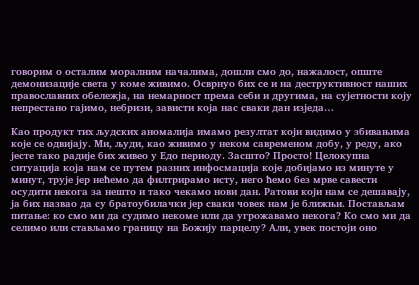говорим о осталим моралним началима, дошли смо до, нажалост, опште демонизације света у коме живимо. Осврнуо бих се и на деструктивност наших православних обележја, на немарност према себи и другима, на сујетности коју непрестано гајимо, небризи, зависти која нас сваки дан изједа…

Као продукт тих људских аномалија имамо резултат који видимо у збивањима које се одвијају. Ми, људи, као живимо у неком савременом добу, у реду, ако јесте тако радије бих живео у Едо периоду. Засшто? Просто! Целокупна ситуација која нам се путем разних инфосмација које добијамо из минуте у минут, трује јер нећемо да филтрирамо исту, него ћемо без мрве савести осудити некога за нешто и тако чекамо нови дан. Ратови који нам се дешавају, ја бих назвао да су братоубилачки јер сваки човек нам је ближњи. Постављам питање: ко смо ми да судимо некоме или да угрожавамо некога? Ко смо ми да селимо или стављамо границу на Божију парцелу? Али, увек постоји оно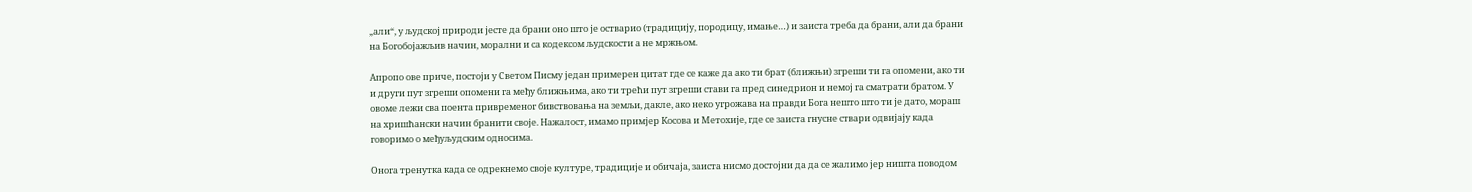„али“, у људској природи јесте да брани оно што је остварио (традицију, породицу, имање…) и заиста треба да брани, али да брани на Богобојажљив начин, морални и са кодексом људскости а не мржњом.

Апропо ове приче, постоји у Светом Писму један примерен цитат где се каже да ако ти брат (ближњи) згреши ти га опомени, ако ти и други пут згреши опомени га међу ближњима, ако ти трећи пут згреши стави га пред синедрион и немој га сматрати братом. У овоме лежи сва поента привременог бивствовања на земљи, дакле, ако неко угрожава на правди Бога нешто што ти је дато, мораш на хришћански начин бранити своје. Нажалост, имамо примјер Косова и Метохије, где се заиста гнусне ствари одвијају када говоримо о међуљудским односима.

Онога тренутка када се одрекнемо своје културе, традиције и обичаја, заиста нисмо достојни да да се жалимо јер ништа поводом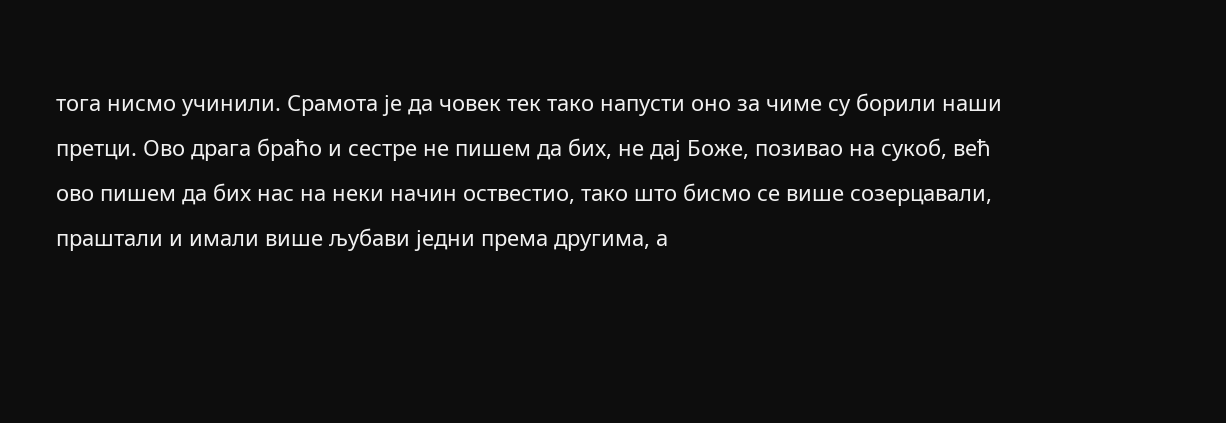тога нисмо учинили. Срамота је да човек тек тако напусти оно за чиме су борили наши претци. Ово драга браћо и сестре не пишем да бих, не дај Боже, позивао на сукоб, већ ово пишем да бих нас на неки начин оствестио, тако што бисмо се више созерцавали, праштали и имали више љубави једни према другима, а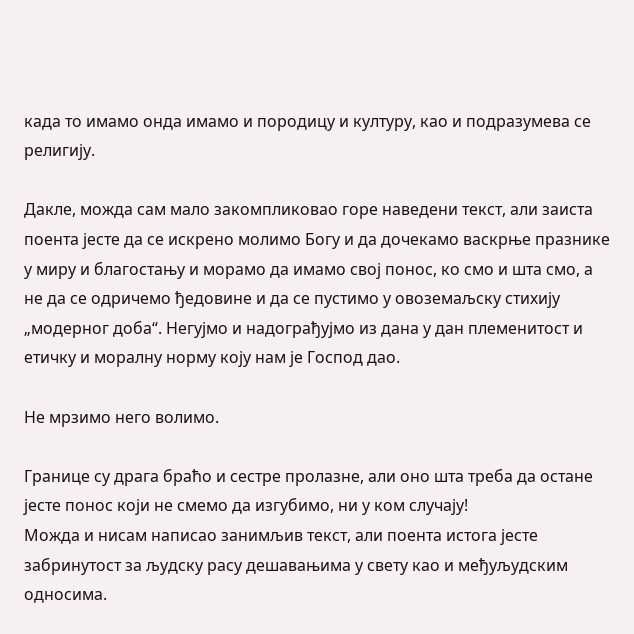када то имамо онда имамо и породицу и културу, као и подразумева се религију.

Дакле, можда сам мало закомпликовао горе наведени текст, али заиста поента јесте да се искрено молимо Богу и да дочекамо васкрње празнике у миру и благостању и морамо да имамо свој понос, ко смо и шта смо, а не да се одричемо ђедовине и да се пустимо у овоземаљску стихију „модерног доба“. Негујмо и надограђујмо из дана у дан племенитост и етичку и моралну норму коју нам је Господ дао.

Не мрзимо него волимо.

Границе су драга браћо и сестре пролазне, али оно шта треба да остане јесте понос који не смемо да изгубимо, ни у ком случају!
Можда и нисам написао занимљив текст, али поента истога јесте забринутост за људску расу дешавањима у свету као и међуљудским односима.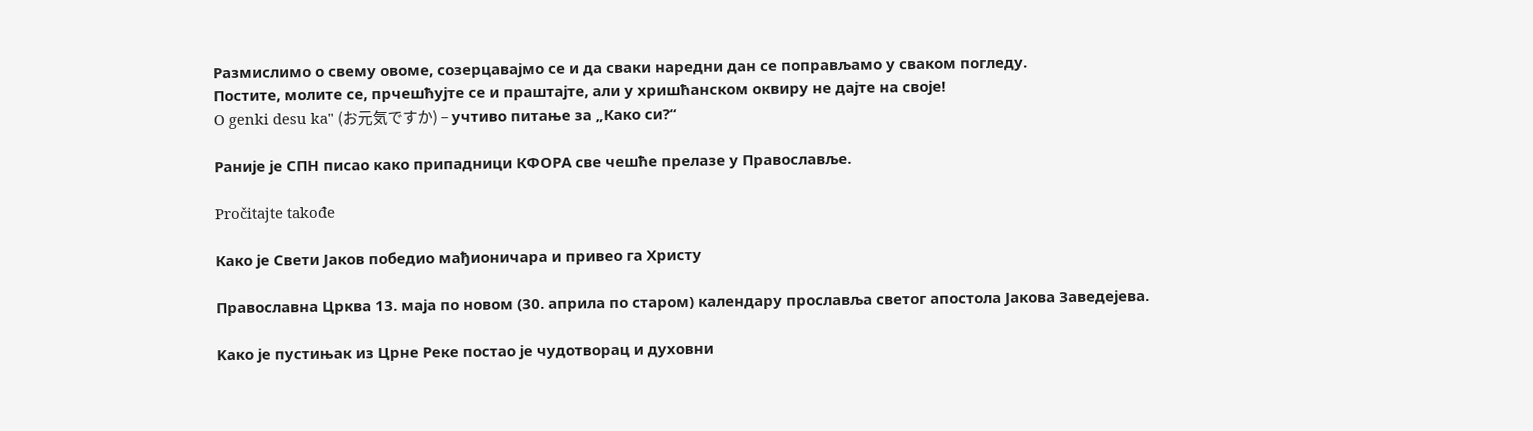Размислимо о свему овоме, созерцавајмо се и да сваки наредни дан се поправљамо у сваком погледу.
Постите, молите се, прчешћујте се и праштајте, али у хришћанском оквиру не дајте на своје!
O genki desu ka" (お元気ですか) – учтиво питање за „Како си?“

Раније је СПН писао како припадници КФОРА све чешће прелазе у Православље.

Pročitajte takođe

Како је Свети Јаков победио мађионичара и привео га Христу

Православна Црква 13. маја по новом (30. априла по старом) календару прославља светог апостола Јакова Заведејева.

Kaко је пустињак из Црне Реке постао је чудотворац и духовни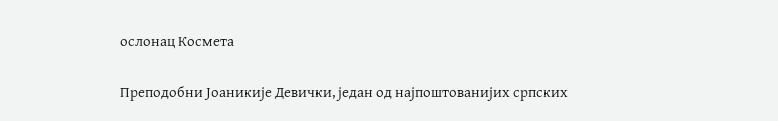ослонац Космета

Преподобни Јоаникије Девички, један од најпоштованијих српских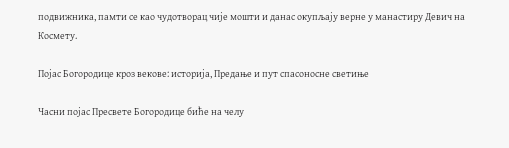подвижника, памти се као чудотворац чије мошти и данас окупљају верне у манастиру Девич на Космету.

Појас Богородице кроз векове: историја, Предање и пут спасоносне светиње

Часни појас Пресвете Богородице биће на челу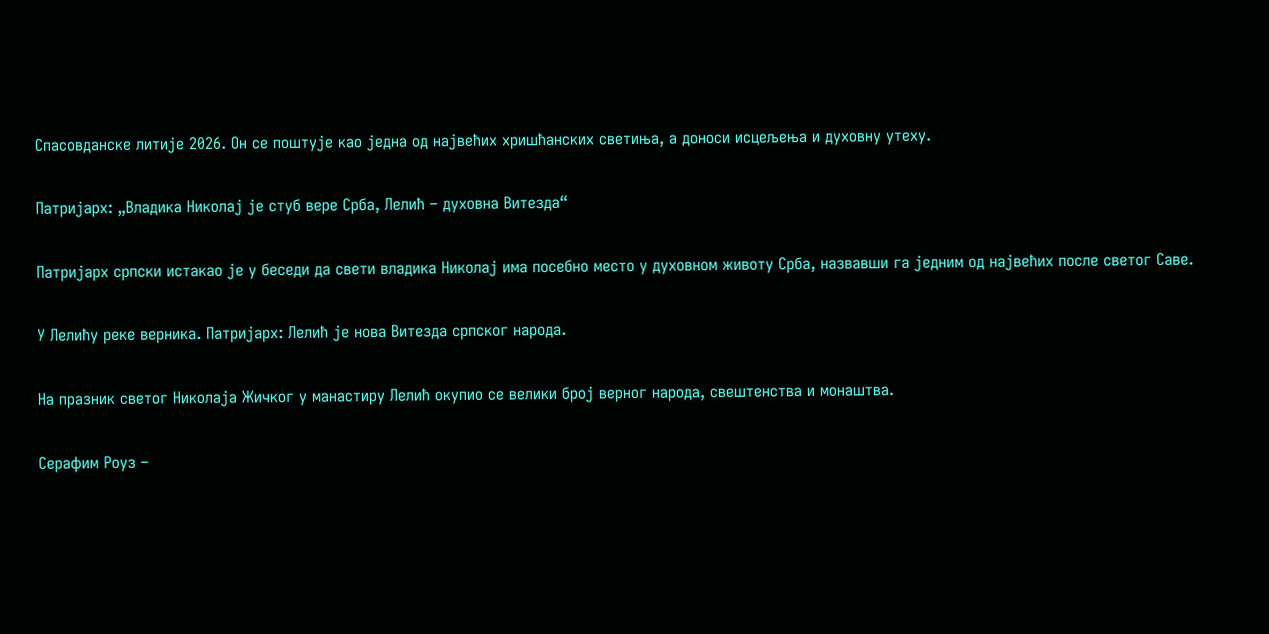Спасовданске литије 2026. Он се поштује као једна од највећих хришћанских светиња, а доноси исцељења и духовну утеху.

Патријарх: „Владика Николај је стуб вере Срба, Лелић – духовна Витезда“

Патријарх српски истакао је у беседи да свети владика Николај има посебно место у духовном животу Срба, назвавши га једним од највећих после светог Саве.

У Лелићу реке верника. Патријарх: Лелић је нова Витезда српског народа.

На празник светог Николаја Жичког у манастиру Лелић окупио се велики број верног народа, свештенствa и монаштва.

Серафим Роуз –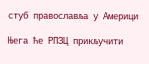стуб православља у Америци

Њега ће РПЗЦ прикључити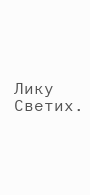Лику Светих.